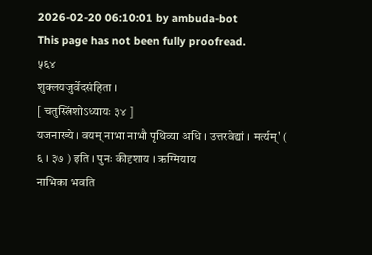2026-02-20 06:10:01 by ambuda-bot
This page has not been fully proofread.
५६४
शुक्लयजुर्वेदसंहिता ।
[ चतुस्त्रिंशोऽध्यायः ३४ ]
यजनाख्ये । वयम् नाभा नाभौ पृथिव्या अधि । उत्तरवेद्यां । मर्त्यम्' ( ६ । ३७ ) इति । पुनः कीदृशाय । ऋग्मियाय
नाभिका भवति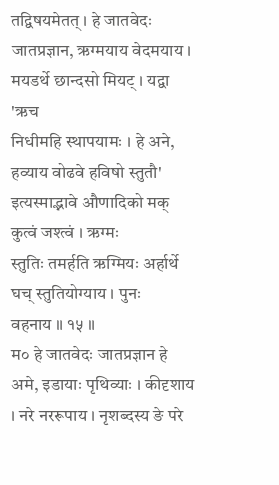तद्विषयमेतत् । हे जातवेदः जातप्रज्ञान, ऋग्मयाय वेदमयाय । मयडर्थे छान्दसो मियट् । यद्वा 'ऋच
निधीमहि स्थापयामः । हे अने, हव्याय वोढवे हविषो स्तुतौ' इत्यस्माद्भावे औणादिको मक् कुत्वं जश्त्वं । ऋग्मः
स्तुतिः तमर्हति ऋग्मियः अर्हार्थे घच् स्तुतियोग्याय । पुनः
वहनाय ॥ १५ ॥
म० हे जातवेदः जातप्रज्ञान हे अमे, इडायाः पृथिव्याः । कीदृशाय । नरे नररूपाय । नृशब्दस्य ङे परे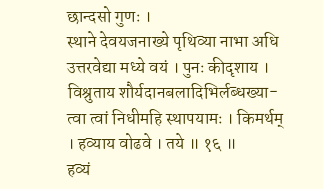छान्दसो गुणः ।
स्थाने देवयजनाख्ये पृथिव्या नाभा अधि उत्तरवेद्या मध्ये वयं । पुनः कीदृशाय । विश्रुताय शौर्यदानबलादिभिर्लब्धख्या-
त्वा त्वां निधीमहि स्थापयामः । किमर्थम् । हव्याय वोढवे । तये ॥ १६ ॥
हव्यं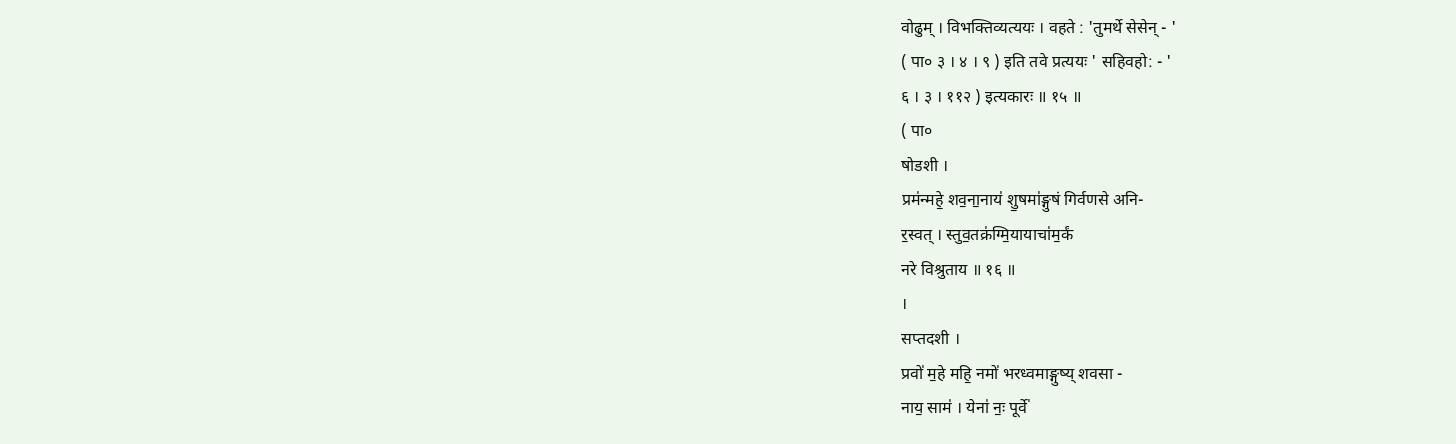वोढुम् । विभक्तिव्यत्ययः । वहते : 'तुमर्थे सेसेन् - '
( पा० ३ । ४ । ९ ) इति तवे प्रत्ययः ' सहिवहो: - '
६ । ३ । ११२ ) इत्यकारः ॥ १५ ॥
( पा०
षोडशी ।
प्रम॑न्महे॒ शव॒ना॒नाय॑ शु॒षमा॑ङ्गुषं गिर्वणसे अनि-
र॒स्वत् । स्तुव॒तक्र॑ग्मि॒यायाचा॑म॒र्कं
नरे विश्रुताय ॥ १६ ॥
।
सप्तदशी ।
प्रवो॑ म॒हे महि॒ नमो॑ भरध्वमाङ्गुष्य् शवसा -
नाय॒ साम॑ । येना॑ नः॒ पूर्वे॑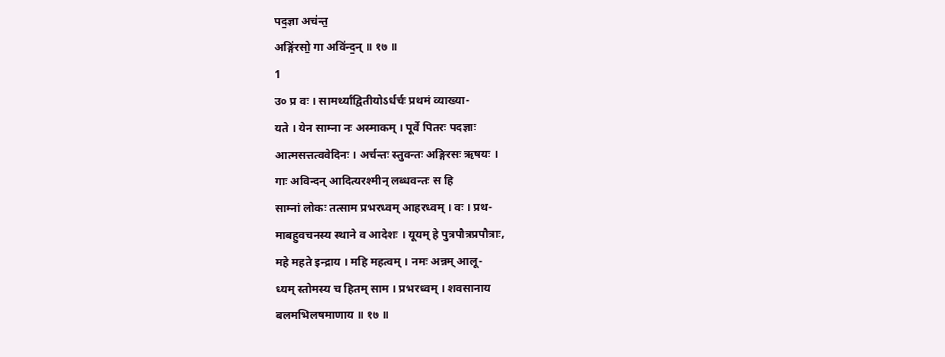पद॒ज्ञा अच॑न्त॒
अङ्गि॑रसो॒ गा अवि॑न्द॒न् ॥ १७ ॥
1
उ० प्र वः । सामर्थ्यांद्वितीयोऽर्धर्चः प्रथमं व्याख्या-
यते । येन साम्ना नः अस्माकम् । पूर्वे पितरः पदज्ञाः
आत्मसत्तत्ववेदिनः । अर्चन्तः स्तुवन्तः अङ्गिरसः ऋषयः ।
गाः अविन्दन् आदित्यरश्मीन् लब्धवन्तः स हि
साम्नां लोकः तत्साम प्रभरध्वम् आहरध्वम् । वः । प्रथ-
माबहुवचनस्य स्थाने व आदेशः । यूयम् हे पुत्रपौत्रप्रपौत्राः,
महे महते इन्द्राय । महि महत्वम् । नमः अन्नम् आलू-
ध्यम् स्तोमस्य च हितम् साम । प्रभरध्वम् । शवसानाय
बलमभिलषमाणाय ॥ १७ ॥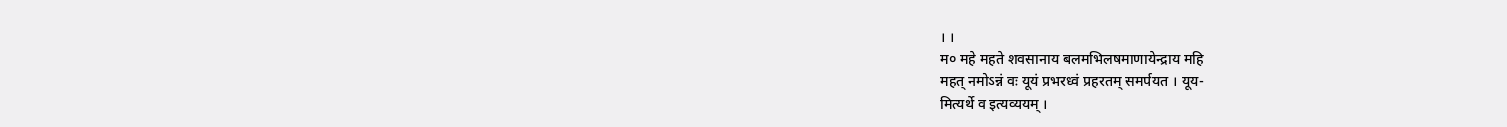। ।
म० महे महते शवसानाय बलमभिलषमाणायेन्द्राय महि
महत् नमोऽन्नं वः यूयं प्रभरध्वं प्रहरतम् समर्पयत । यूय-
मित्यर्थे व इत्यव्ययम् ।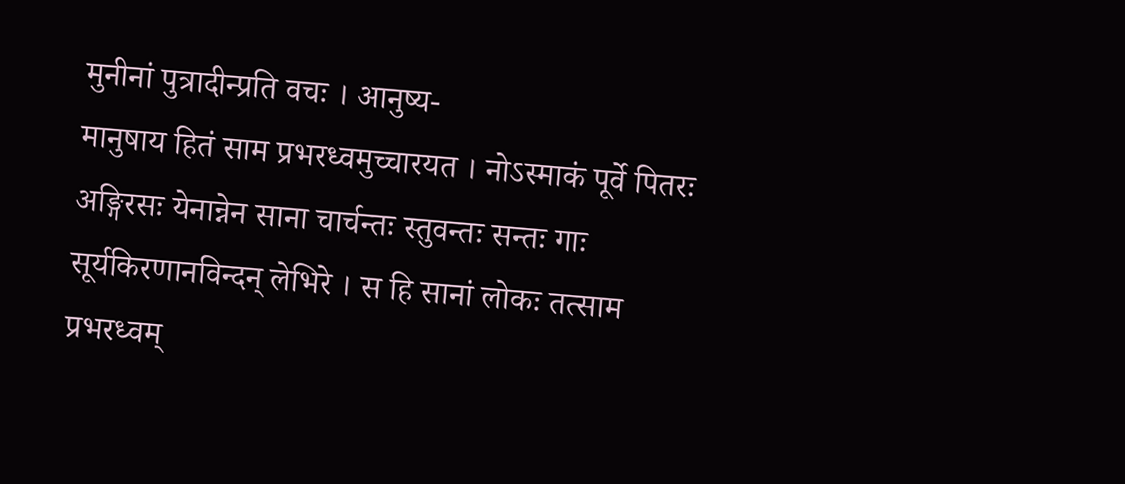मुनीनां पुत्रादीन्प्रति वचः । आनुष्य-
मानुषाय हितं साम प्रभरध्वमुच्चारयत । नोऽस्माकं पूर्वे पितरः
अङ्गिरसः येनान्नेन साना चार्चन्तः स्तुवन्तः सन्तः गाः
सूर्यकिरणानविन्दन् लेभिरे । स हि सानां लोकः तत्साम
प्रभरध्वम्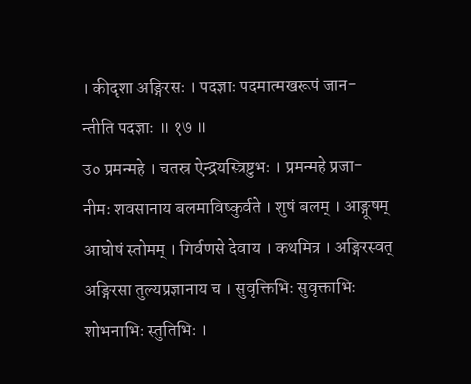। कीदृशा अङ्गिरसः । पदज्ञाः पदमात्मखरूपं जान-
न्तीति पदज्ञाः ॥ १७ ॥
उ० प्रमन्महे । चतस्र ऐन्द्रयस्त्रिष्टुभः । प्रमन्महे प्रजा-
नीमः शवसानाय बलमाविष्कुर्वते । शुषं बलम् । आङ्गूषम्
आघोषं स्तोमम् । गिर्वणसे देवाय । कथमित्र । अङ्गिरस्वत्
अङ्गिरसा तुल्यप्रज्ञानाय च । सुवृक्तिभिः सुवृक्ताभिः
शोभनाभिः स्तुतिभिः ।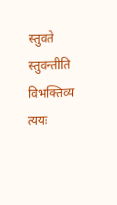स्तुवते स्तुवन्तीति विभक्तिव्य
त्ययः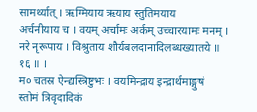सामर्थ्यात् । ऋग्मियाय ऋयाय स्तुतिमयाय
अर्चनीयाय च । वयम् अर्चामः अर्कम् उच्चारयामः मनम् ।
नरे नृरूपाय । विश्रुताय शौर्यबलदानादिलब्धख्यातये ॥ १६ ॥ ।
म० चतस्र ऐन्द्यस्त्रिष्टुभः । वयमिन्द्राय इन्द्रार्थमाङ्गुषं
स्तोमं त्रिवृदादिकं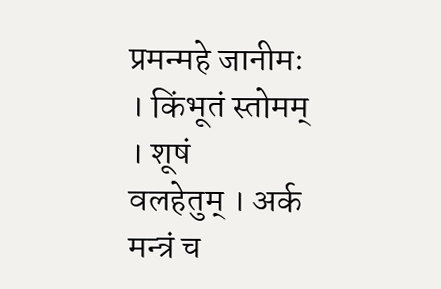प्रमन्महे जानीमः । किंभूतं स्तोमम् । शूषं
वलहेतुम् । अर्क मन्त्रं च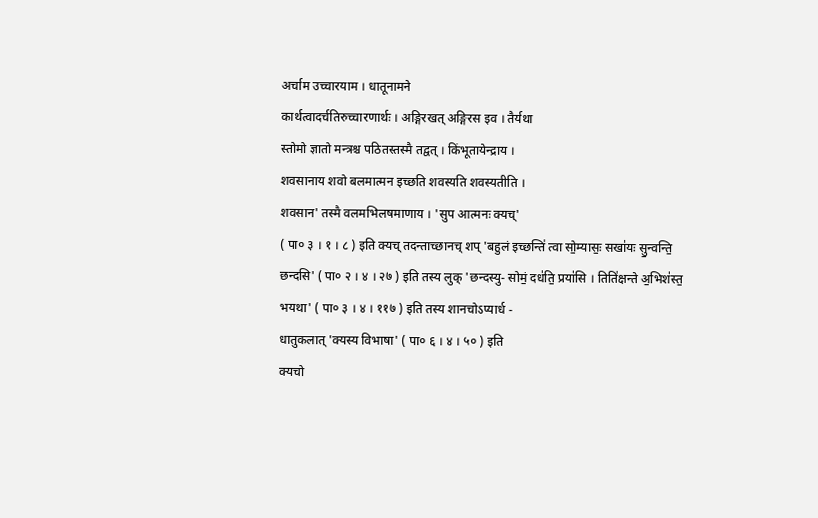अर्चाम उच्चारयाम । धातूनामने
कार्थत्वादर्चतिरुच्चारणार्थः । अङ्गिरखत् अङ्गिरस इव । तैर्यथा
स्तोमो ज्ञातो मन्त्रश्च पठितस्तस्मै तद्वत् । किंभूतायेन्द्राय ।
शवसानाय शवो बलमात्मन इच्छति शवस्यति शवस्यतीति ।
शवसान' तस्मै वलमभिलषमाणाय । 'सुप आत्मनः क्यच्'
( पा० ३ । १ । ८ ) इति क्यच् तदन्ताच्छानच् शप् 'बहुलं इच्छन्ति॑ त्वा सो॒म्यासः॒ सखा॑यः सु॒न्वन्ति॒
छन्दसि' ( पा० २ । ४ । २७ ) इति तस्य लुक् 'छन्दस्यु- सोमं॒ दध॑ति॒ प्रया॑सि । तिति॑क्षन्ते अ॒भिश॑स्त॒
भयथा' ( पा० ३ । ४ । ११७ ) इति तस्य शानचोऽप्यार्ध -
धातुकलात् 'क्यस्य विभाषा' ( पा० ६ । ४ । ५० ) इति
क्यचो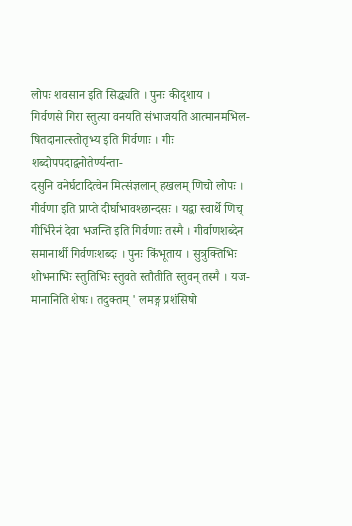लोपः शवसान इति सिद्ध्यति । पुनः कीदृशाय ।
गिर्वणसे गिरा स्तुत्या वनयति संभाजयति आत्मानमभिल-
षितदानात्स्तोतृभ्य इति गिर्वणाः । गीः शब्दोपपदाद्वनोतेर्ण्यन्ता-
दसुनि वनेर्घटादित्वेन मित्संज्ञलान् हखलम् णिचो लोपः ।
गीर्वणा इति प्राप्ते दीर्घाभावश्छान्दसः । यद्वा स्वार्थे णिच्
गीर्भिरेनं देवा भजन्ति इति गिर्वणाः तस्मै । गीर्वाणशब्देन
समानार्थी गिर्वणःशब्दः । पुनः किंभूताय । सुत्रुक्तिभिः
शोभनाभिः स्तुतिभिः स्तुवते स्तौतीति स्तुवन् तस्मै । यज-
मानानिति शेषः। तदुक्तम् ' लमङ्ग प्रशंसिषो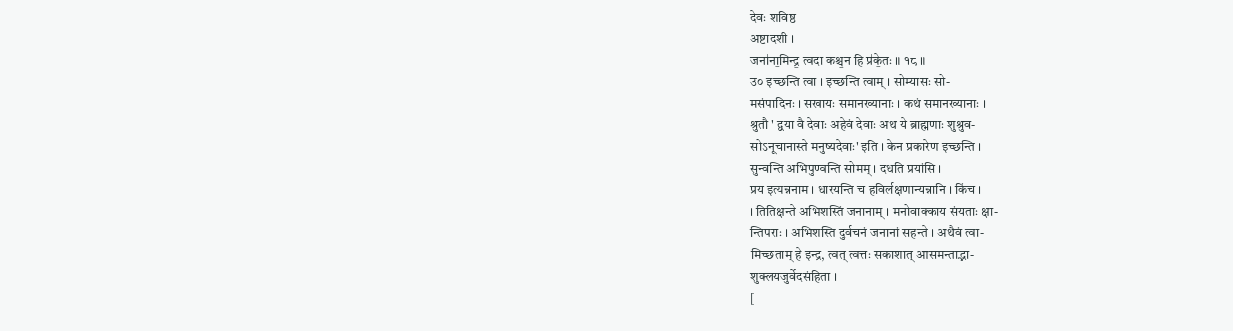देवः शविष्ठ
अष्टादशी ।
जना॑ना॒मिन्द्र॒ त्वदा कश्च॒न हि प्र॑के॒तः ॥ १८ ॥
उ० इच्छन्ति त्वा । इच्छन्ति त्वाम् । सोम्यासः सो-
मसंपादिनः । सखायः समानख्यानाः । कथं समानख्यानाः ।
श्रुतौ ' द्वया वै देवाः अहेवं देवाः अथ ये ब्राह्मणाः शुश्रुव-
सोऽनूचानास्ते मनुष्यदेवाः' इति । केन प्रकारेण इच्छन्ति ।
सुन्वन्ति अभिपुण्वन्ति सोमम् । दधति प्रयांसि ।
प्रय इत्यन्ननाम । धारयन्ति च हविर्लक्षणान्यन्नानि । किंच ।
। तितिक्षन्ते अभिशस्तिं जनानाम् । मनोवाक्काय संयताः क्षा-
न्तिपराः । अभिशस्ति दुर्वचनं जनानां सहन्ते । अथैवं त्वा-
मिच्छताम् हे इन्द्र, त्वत् त्वत्तः सकाशात् आसमन्ताद्भा-
शुक्लयजुर्वेदसंहिता ।
[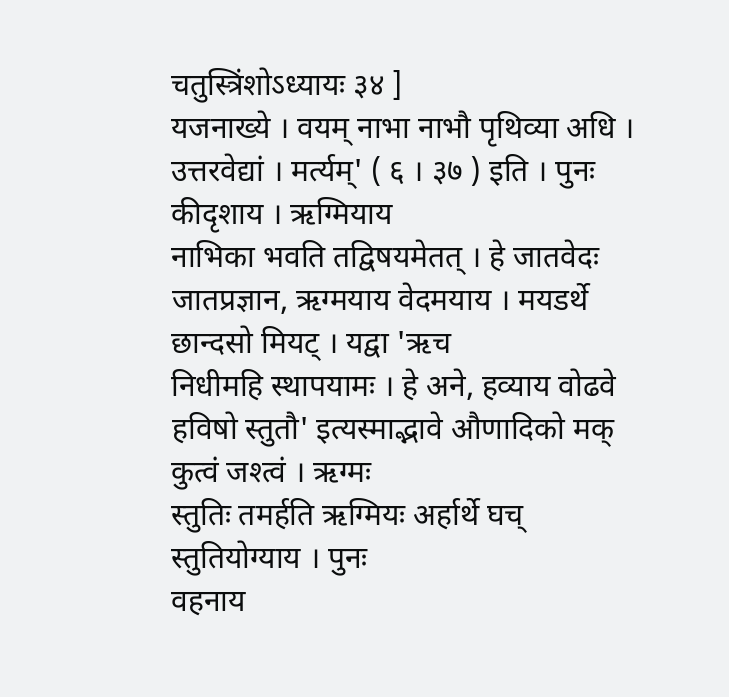चतुस्त्रिंशोऽध्यायः ३४ ]
यजनाख्ये । वयम् नाभा नाभौ पृथिव्या अधि । उत्तरवेद्यां । मर्त्यम्' ( ६ । ३७ ) इति । पुनः कीदृशाय । ऋग्मियाय
नाभिका भवति तद्विषयमेतत् । हे जातवेदः जातप्रज्ञान, ऋग्मयाय वेदमयाय । मयडर्थे छान्दसो मियट् । यद्वा 'ऋच
निधीमहि स्थापयामः । हे अने, हव्याय वोढवे हविषो स्तुतौ' इत्यस्माद्भावे औणादिको मक् कुत्वं जश्त्वं । ऋग्मः
स्तुतिः तमर्हति ऋग्मियः अर्हार्थे घच् स्तुतियोग्याय । पुनः
वहनाय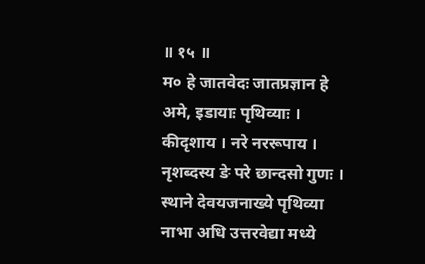॥ १५ ॥
म० हे जातवेदः जातप्रज्ञान हे अमे, इडायाः पृथिव्याः । कीदृशाय । नरे नररूपाय । नृशब्दस्य ङे परे छान्दसो गुणः ।
स्थाने देवयजनाख्ये पृथिव्या नाभा अधि उत्तरवेद्या मध्ये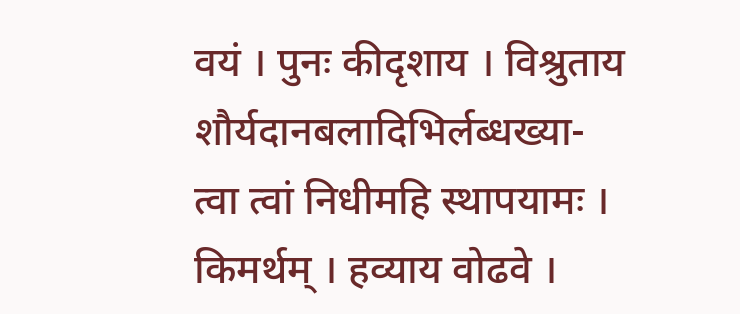वयं । पुनः कीदृशाय । विश्रुताय शौर्यदानबलादिभिर्लब्धख्या-
त्वा त्वां निधीमहि स्थापयामः । किमर्थम् । हव्याय वोढवे ।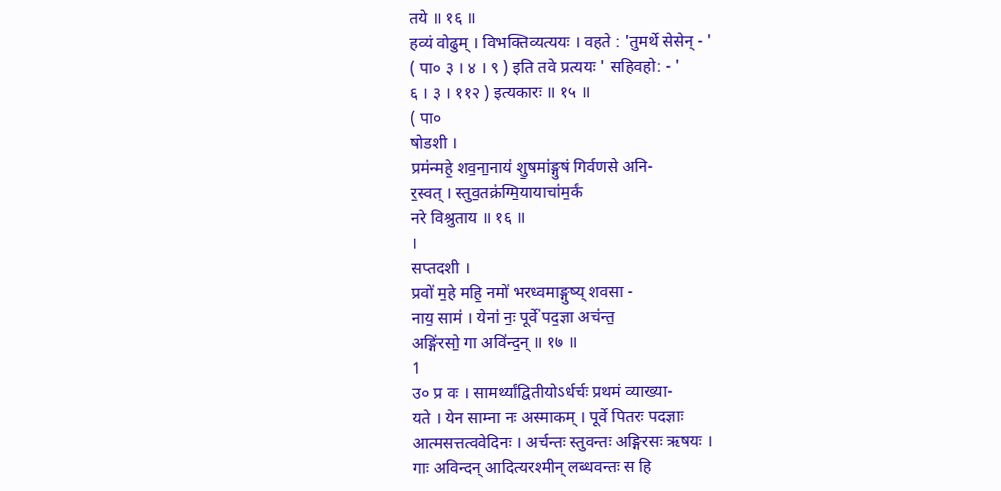तये ॥ १६ ॥
हव्यं वोढुम् । विभक्तिव्यत्ययः । वहते : 'तुमर्थे सेसेन् - '
( पा० ३ । ४ । ९ ) इति तवे प्रत्ययः ' सहिवहो: - '
६ । ३ । ११२ ) इत्यकारः ॥ १५ ॥
( पा०
षोडशी ।
प्रम॑न्महे॒ शव॒ना॒नाय॑ शु॒षमा॑ङ्गुषं गिर्वणसे अनि-
र॒स्वत् । स्तुव॒तक्र॑ग्मि॒यायाचा॑म॒र्कं
नरे विश्रुताय ॥ १६ ॥
।
सप्तदशी ।
प्रवो॑ म॒हे महि॒ नमो॑ भरध्वमाङ्गुष्य् शवसा -
नाय॒ साम॑ । येना॑ नः॒ पूर्वे॑ पद॒ज्ञा अच॑न्त॒
अङ्गि॑रसो॒ गा अवि॑न्द॒न् ॥ १७ ॥
1
उ० प्र वः । सामर्थ्यांद्वितीयोऽर्धर्चः प्रथमं व्याख्या-
यते । येन साम्ना नः अस्माकम् । पूर्वे पितरः पदज्ञाः
आत्मसत्तत्ववेदिनः । अर्चन्तः स्तुवन्तः अङ्गिरसः ऋषयः ।
गाः अविन्दन् आदित्यरश्मीन् लब्धवन्तः स हि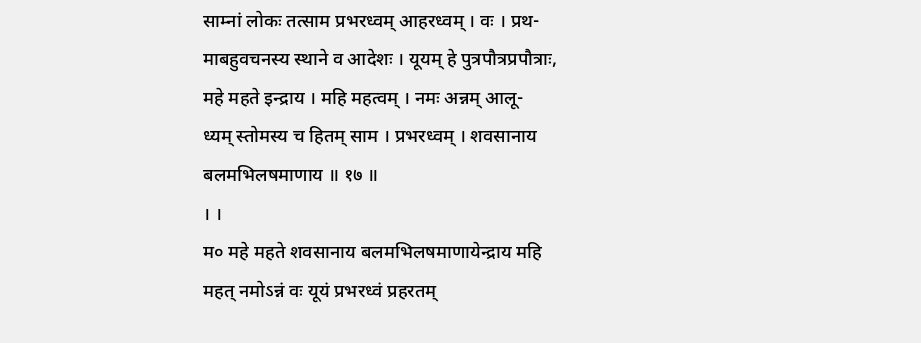साम्नां लोकः तत्साम प्रभरध्वम् आहरध्वम् । वः । प्रथ-
माबहुवचनस्य स्थाने व आदेशः । यूयम् हे पुत्रपौत्रप्रपौत्राः,
महे महते इन्द्राय । महि महत्वम् । नमः अन्नम् आलू-
ध्यम् स्तोमस्य च हितम् साम । प्रभरध्वम् । शवसानाय
बलमभिलषमाणाय ॥ १७ ॥
। ।
म० महे महते शवसानाय बलमभिलषमाणायेन्द्राय महि
महत् नमोऽन्नं वः यूयं प्रभरध्वं प्रहरतम्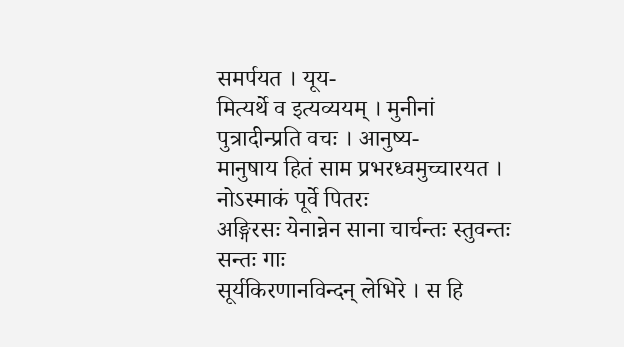समर्पयत । यूय-
मित्यर्थे व इत्यव्ययम् । मुनीनां पुत्रादीन्प्रति वचः । आनुष्य-
मानुषाय हितं साम प्रभरध्वमुच्चारयत । नोऽस्माकं पूर्वे पितरः
अङ्गिरसः येनान्नेन साना चार्चन्तः स्तुवन्तः सन्तः गाः
सूर्यकिरणानविन्दन् लेभिरे । स हि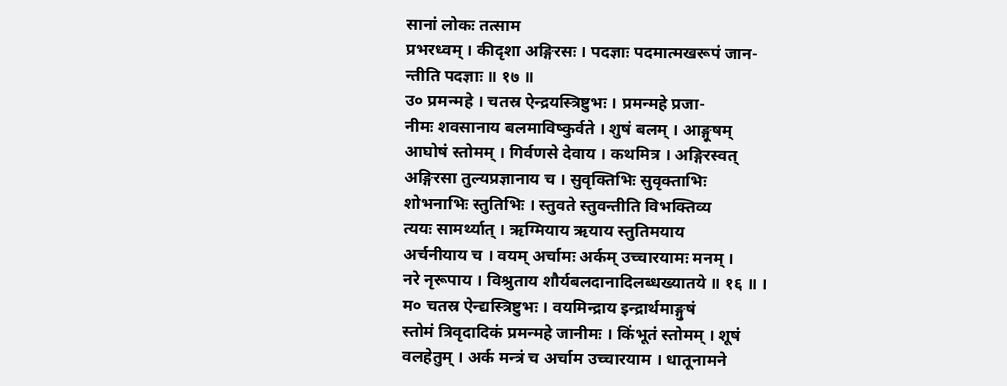सानां लोकः तत्साम
प्रभरध्वम् । कीदृशा अङ्गिरसः । पदज्ञाः पदमात्मखरूपं जान-
न्तीति पदज्ञाः ॥ १७ ॥
उ० प्रमन्महे । चतस्र ऐन्द्रयस्त्रिष्टुभः । प्रमन्महे प्रजा-
नीमः शवसानाय बलमाविष्कुर्वते । शुषं बलम् । आङ्गूषम्
आघोषं स्तोमम् । गिर्वणसे देवाय । कथमित्र । अङ्गिरस्वत्
अङ्गिरसा तुल्यप्रज्ञानाय च । सुवृक्तिभिः सुवृक्ताभिः
शोभनाभिः स्तुतिभिः । स्तुवते स्तुवन्तीति विभक्तिव्य
त्ययः सामर्थ्यात् । ऋग्मियाय ऋयाय स्तुतिमयाय
अर्चनीयाय च । वयम् अर्चामः अर्कम् उच्चारयामः मनम् ।
नरे नृरूपाय । विश्रुताय शौर्यबलदानादिलब्धख्यातये ॥ १६ ॥ ।
म० चतस्र ऐन्द्यस्त्रिष्टुभः । वयमिन्द्राय इन्द्रार्थमाङ्गुषं
स्तोमं त्रिवृदादिकं प्रमन्महे जानीमः । किंभूतं स्तोमम् । शूषं
वलहेतुम् । अर्क मन्त्रं च अर्चाम उच्चारयाम । धातूनामने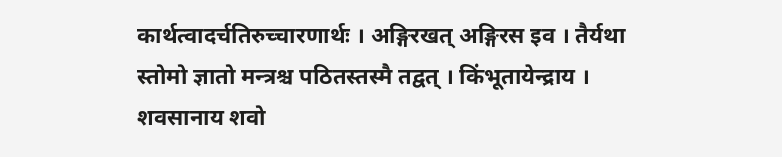कार्थत्वादर्चतिरुच्चारणार्थः । अङ्गिरखत् अङ्गिरस इव । तैर्यथा
स्तोमो ज्ञातो मन्त्रश्च पठितस्तस्मै तद्वत् । किंभूतायेन्द्राय ।
शवसानाय शवो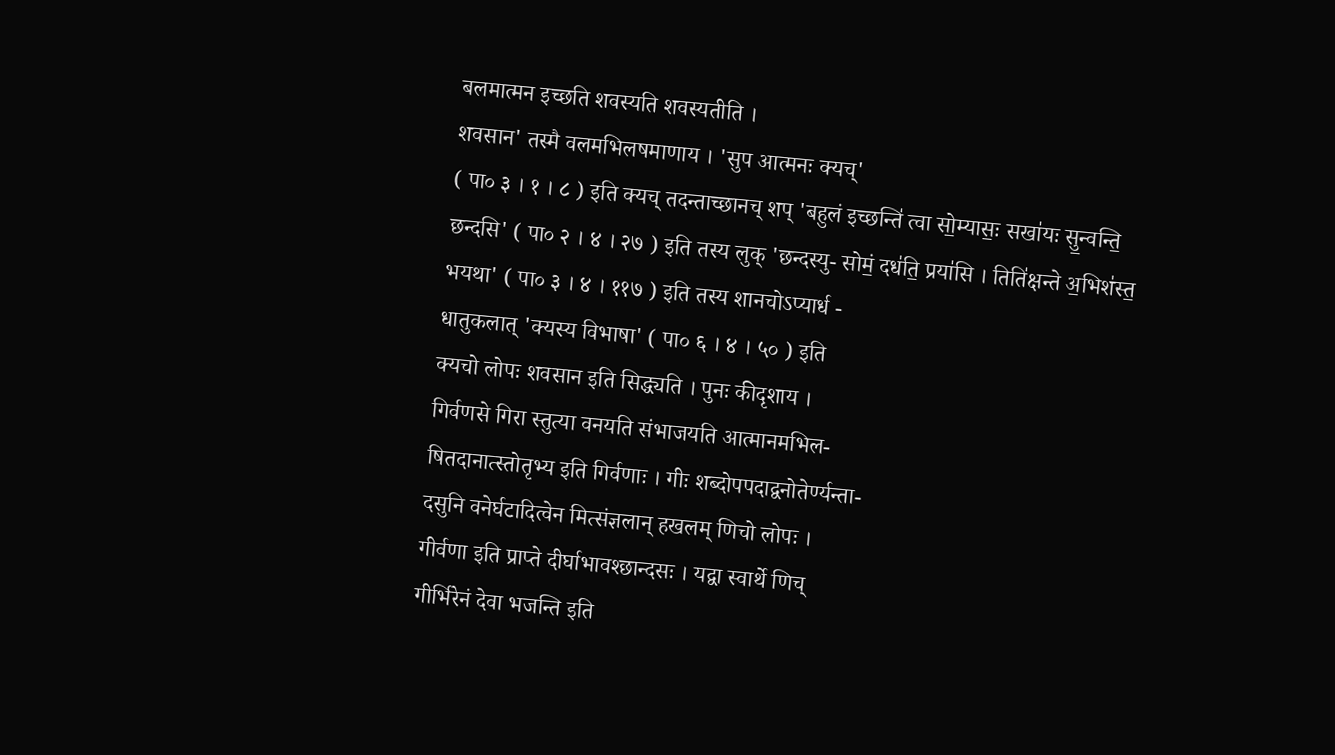बलमात्मन इच्छति शवस्यति शवस्यतीति ।
शवसान' तस्मै वलमभिलषमाणाय । 'सुप आत्मनः क्यच्'
( पा० ३ । १ । ८ ) इति क्यच् तदन्ताच्छानच् शप् 'बहुलं इच्छन्ति॑ त्वा सो॒म्यासः॒ सखा॑यः सु॒न्वन्ति॒
छन्दसि' ( पा० २ । ४ । २७ ) इति तस्य लुक् 'छन्दस्यु- सोमं॒ दध॑ति॒ प्रया॑सि । तिति॑क्षन्ते अ॒भिश॑स्त॒
भयथा' ( पा० ३ । ४ । ११७ ) इति तस्य शानचोऽप्यार्ध -
धातुकलात् 'क्यस्य विभाषा' ( पा० ६ । ४ । ५० ) इति
क्यचो लोपः शवसान इति सिद्ध्यति । पुनः कीदृशाय ।
गिर्वणसे गिरा स्तुत्या वनयति संभाजयति आत्मानमभिल-
षितदानात्स्तोतृभ्य इति गिर्वणाः । गीः शब्दोपपदाद्वनोतेर्ण्यन्ता-
दसुनि वनेर्घटादित्वेन मित्संज्ञलान् हखलम् णिचो लोपः ।
गीर्वणा इति प्राप्ते दीर्घाभावश्छान्दसः । यद्वा स्वार्थे णिच्
गीर्भिरेनं देवा भजन्ति इति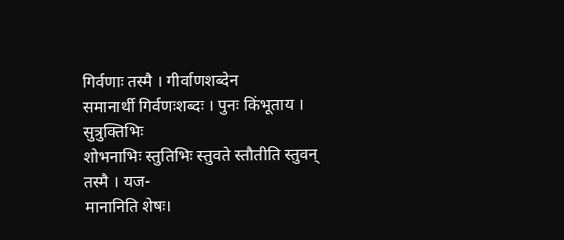गिर्वणाः तस्मै । गीर्वाणशब्देन
समानार्थी गिर्वणःशब्दः । पुनः किंभूताय । सुत्रुक्तिभिः
शोभनाभिः स्तुतिभिः स्तुवते स्तौतीति स्तुवन् तस्मै । यज-
मानानिति शेषः।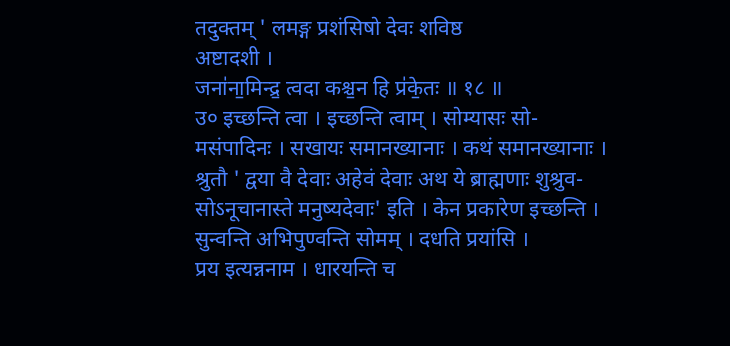तदुक्तम् ' लमङ्ग प्रशंसिषो देवः शविष्ठ
अष्टादशी ।
जना॑ना॒मिन्द्र॒ त्वदा कश्च॒न हि प्र॑के॒तः ॥ १८ ॥
उ० इच्छन्ति त्वा । इच्छन्ति त्वाम् । सोम्यासः सो-
मसंपादिनः । सखायः समानख्यानाः । कथं समानख्यानाः ।
श्रुतौ ' द्वया वै देवाः अहेवं देवाः अथ ये ब्राह्मणाः शुश्रुव-
सोऽनूचानास्ते मनुष्यदेवाः' इति । केन प्रकारेण इच्छन्ति ।
सुन्वन्ति अभिपुण्वन्ति सोमम् । दधति प्रयांसि ।
प्रय इत्यन्ननाम । धारयन्ति च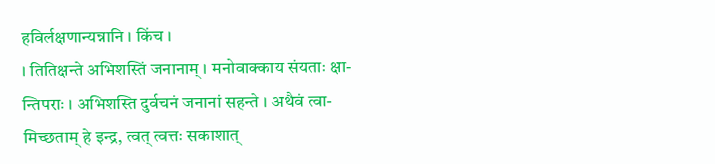हविर्लक्षणान्यन्नानि । किंच ।
। तितिक्षन्ते अभिशस्तिं जनानाम् । मनोवाक्काय संयताः क्षा-
न्तिपराः । अभिशस्ति दुर्वचनं जनानां सहन्ते । अथैवं त्वा-
मिच्छताम् हे इन्द्र, त्वत् त्वत्तः सकाशात्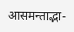आसमन्ताद्भा-